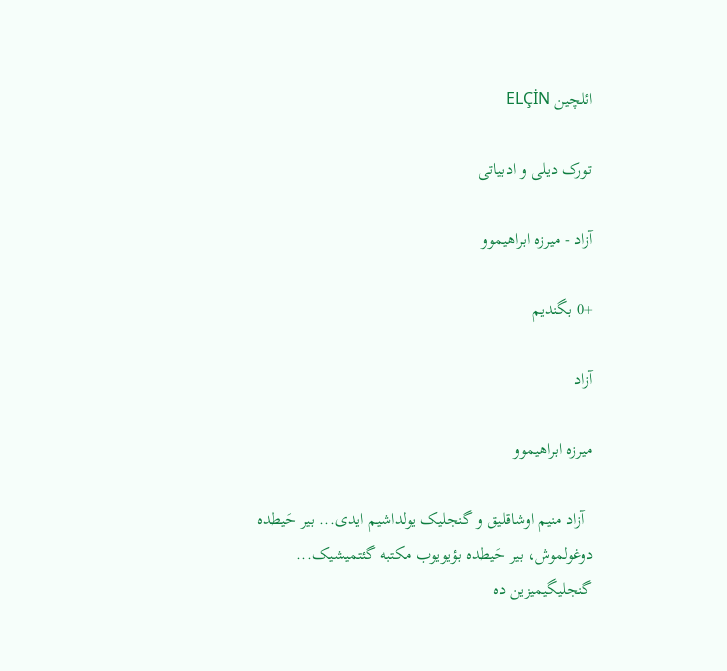ائلچین ELÇİN

تورک دیلی و ادبیاتی

آزاد - میرزه ابراهیموو

+0 بگندیم

آزاد

میرزه ابراهیموو

  آزاد منیم اوشاقلیق و گنجلیک یولداشیم ایدی... بیر حَیطده دوغولموش، بیر حَیطده بؤیویوب مکتبه گئتمیشیک... گنجلیگیمیزین ده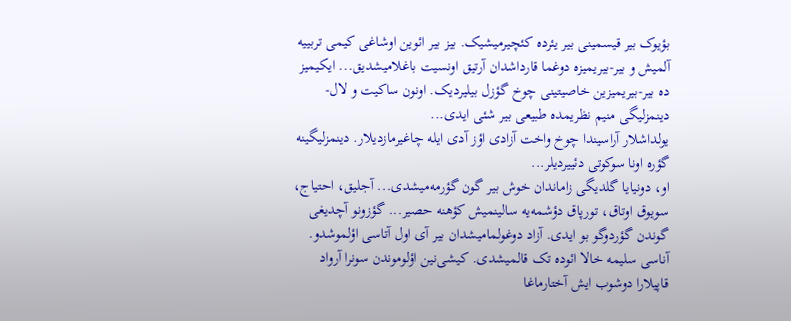بؤیوک بیر قیسمینی بیر یئرده کئچیرمیشیک. بیز بیر ائوین اوشاغی کیمی تربییه آلمیش و بیر-بیریمیزه دوغما قارداشدان آرتیق اونسیت باغلامیشدیق... ایکیمیز ده بیر-بیریمیزین خاصیتینی چوخ گؤزل بیلیردیک. اونون ساکیت و لال-دینمزلیگی منیم نظریمده طبیعی بیر شئی ایدی...
یولداشلار آراسیندا چوخ واخت آزادی اؤز آدی ایله چاغیرمازدیلار. دینمزلیگینه گؤره اونا سوکوتی دئییردیلر...
او، دونیایا گلدیگی زاماندان خوش بیر گون گؤرمه‌میشدی... آجلیق، احتیاج، سویوق اوتاق، تورپاق دؤشمه‌یه سالینمیش کؤهنه حصیر... گؤزونو آچدیغی گوندن گؤردوگو بو ایدی. آزاد دوغولمامیشدان بیر آی اول آتاسی اؤلموشدو. آناسی سلیمه خالا ائوده تک قالمیشدی. کیشی‌‌نین اؤلوموندن سونرا آرواد قاپیلارا دوشوب ایش آختارماغا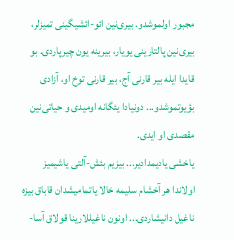مجبور اولموشدو. بیری‌نین ائو-ائشیگینی تمیزلر، بیری‌نین پالتارینی یویار، بیرینه یون چیرپاردی. بو قایدا ایله بیر قارنی آج، بیر قارنی توخ او، آزادی بؤیوتموشدو... دونیادا یئگانه اومیدی و حیاتی‌نین مقصدی او ایدی.
یاخشی یادیمدادیر... بیزیم بئش-آلتی یاشیمیز اولاندا هر آخشام سلیمه خالا یاتمامیشدان قاباق بیزه ناغیل دانیشاردی... اونون ناغیللارینا قولاق آسا-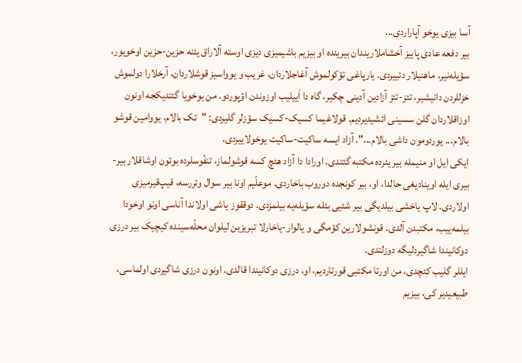آسا بیزی یوخو آپاراردی...
بیر دفعه عادی پاییز آخشاملاریندان بیرینده او بیزیم باشیمیزی دیزی اوسته آلاراق یئنه حزین-حزین اوخویور، سؤیله‌نیر، ماهنیلار دئییردی. یارپاغی تؤکولموش آغاجلاردان، غریب و یوواسیز قوشلاردان، آرخلارا دولموش خزللردن دانیشیر، تئز-تئز آزادین آدینی چکیر، گاه دا اَییلیب اوزوندن اؤپوردو. من یوخویا گئتدیکجه اونون اوزاقلاردان گلن سسینی ائشیدیردیم. قولاغیما کسیک-کسیک سؤزلر گلیردی: "تک بالام، یووامین قوشو بالام... یوردومون داشی بالام...". آزاد ایسه ساکیت-ساکیت یوخولاییردی.
ایکی ایل او منیمله بیر یئرده مکتبه گئتدی. اورادا دا آزاد هئچ کسه قوشولماز، تنفّوسلرده بوتون اوشاقلار بیر-بیری ایله اوینادیغی حالدا، او، بیر کونجده دوروب باخاردی. موعلّیم اونا بیر سوال وئررسه، قیپ‌قیرمیزی اولاردی. لاپ یاخشی بیلدیگی بیر شئیی بئله سؤیله‌یه بیلمزدی. دوققوز یاشی اولاندا آناسی اونو اوخودا بیلمه‌ییب، مکتبدن آلدی. قونشولارین کؤمگی و یالوار-یاخارلا تبریزین لیلوان محلّه‌سینده کیچیک بیر درزی دوکا‌نیندا شاگیردلیگه دوزلتدی.
ایللر گلیب کئچدی، من اورتا مکتبی قورتاردیم، او، درزی دوکا‌نیندا قالدی. اونون درزی شاگیردی اولماسی، طبیعیدیر کی، بیزیم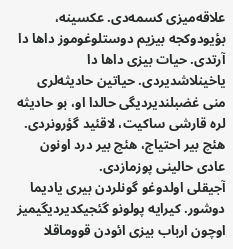علاقه‌میزی کسمه‌دی. عکسینه، بؤیودوکجه بیزیم دوستلوغوموز داها دا آرتدی. حیات بیزی داها دا یاخینلاشدیردی. حیاتین حادیثه‌لری منی غضبلندیردیگی حالدا او، بو حادیثه لره قارشی ساکیت، لاقئید گؤرونردی. هئچ بیر احتیاج، هئچ بیر درد اونون عادی حالینی پوزمازدی.
آجیقلی اولدوغو گونلردن بیری یادیما دوشور. کیرایه پولونو گئجیکدیردیگیمیز اوچون ارباب بیزی ائودن قووماقلا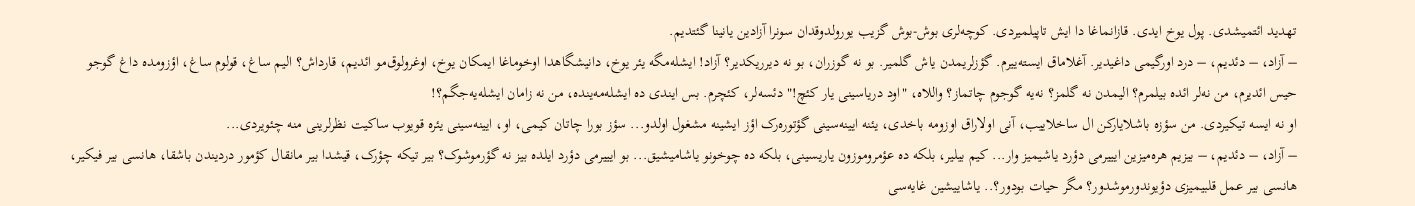تهدید ائتمیشدی. پول یوخ ایدی. قازانماغا دا ایش تاپیلمیردی. کوچه‌لری بوش-بوش گزیب یورولدوقدان سونرا آزادین یا‌نینا گئتدیم.
– آزاد، – دئدیم، – درد اورگیمی داغیدیر. آغلاماق ایسته‌ییرم. گؤزلریمدن یاش گلمیر. بو نه گوزران، بو نه دیرریکدیر؟ آزاد! ایشله‌مگه یئر یوخ، دانیشگاهدا اوخوماغا ایمکان یوخ، اوغرولوق‌مو ائدیم، قارداش؟ الیم ساغ، قولوم ساغ، اؤزومده داغ گوجو حیس ائدیرم، من نه‌لر ائده بیلمرم؟ الیمدن نه گلمز؟ نه‌یه گوجوم چاتماز؟ واللاه، "اود دریاسینی یار کئچ!" دئسه‌لر، کئچرم. بس ایندی ده ایشله‌مه‌ینده، من نه زامان ایشله‌یه‌جگم؟!
او نه ایسه تیکیردی. من سؤزه باشلایارکن ال ساخلاییب، آنی اولاراق اوزومه باخدی، یئنه ایینه‌سینی گؤتوره‌رک اؤز ایشینه مشغول اولدو... سؤز بورا چاتان کیمی، او، ایینه‌سینی یئره قویوب ساکیت نظرلرینی منه چئویردی...
– آزاد، – دئدیم، – بیزیم هره‌میزین ایییرمی دؤرد یاشیمیز وار... کیم بیلیر، بلکه ده عؤمروموزون یاریسینی، بلکه ده چوخونو یاشامیشیق... بو ایییرمی دؤرد ایلده بیز نه گؤرموشوک؟ بیر تیکه چؤرک، قیشدا بیر مانقال کؤمور دردیندن باشقا، هانسی بیر فیکیر، هانسی بیر عمل قلبیمیزی دؤیوندورموشدور؟ مگر حیات بودور؟.. یاشاییشین غایه‌سی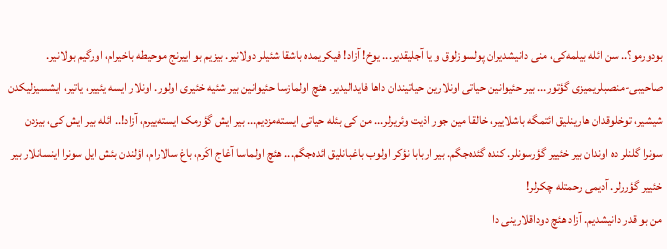بودورمو؟.. سن ائله بیلمه‌کی، منی دانیشدیران پولسوزلوق و یا آجلیقدیر... یوخ! آزاد! فیکریمده باشقا شئیلر دولانیر. بیزیم بو اییرنج موحیطه باخیرام، اورگیم بولانیر. صاحیبی-منصبلریمیزی گؤتور... بیر حئیوا‌نین حیاتی اونلارین حیاتیندان داها فایدالیدیر. هئچ اولمازسا حئیوا‌نین بیر شئیه خئیری اولور. اونلار ایسه یئییر، یاتیر، ایشسیزلیکدن شیشیر، توخلوقدان هارینلیق ائتمگه باشلاییر، خالقا مین جور اذیت وئریرلر... من کی بئله حیاتی ایسته‌مزدیم... بیر ایش گؤرمک ایسته‌ییرم، آزاد!.. ائله بیر ایش کی، بیزدن سونرا گلنلر ده اوندان بیر خئییر گؤرسونلر. کنده گئده‌جگم. بیر اربابا نؤکر اولوب باغبانلیق ائده‌جگم... هئچ اولماسا آغاج اکَرم، باغ سالارام، اؤلندن بئش ایل سونرا اینسانلار بیر خئییر گؤررلر. آدیمی رحمتله چکرلر!
من بو قدر دانیشدیم. آزاد هئچ دوداقلارینی دا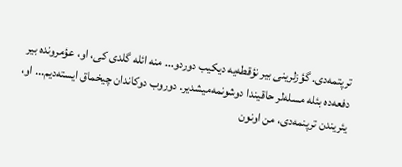ترپتمه‌دی. گؤزلرینی بیر نؤقطه‌یه دیکیب دوردو... منه ائله گلدی کی، او، عؤمرونده بیر دفعه‌ده بئله مسله‌لر حاقیندا دوشونمه‌میشدیر. دوروب دوکاندان چیخماق ایسته‌دیم... او، یئریندن ترپنمه‌دی، من اونون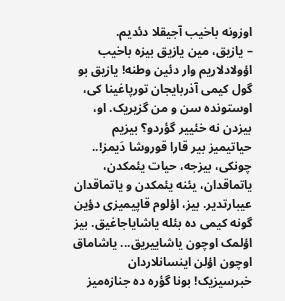اوزونه باخیب آجیقلا دئدیم.
– یازیق، مین یازیق بیزه باخیب اؤولادلاریم وار دئین وطنه! یازیق بو گول کیمی آذربایجان تورپاغینا کی، اوستونده سن و من گزیریک. او، بیزدن نه خئییر گؤردو؟ بیزیم حیاتیمیز بیر قارا قوروشا دَیمز!.. چونکی، بیزجه، حیات یئمکدن، یاتماقدان، یئنه یئمکدن و یاتماقدان عیبارتدیر. بیز، اؤلوم قاپیمیزی دؤین گونه کیمی ده بئله یاشایاجاغیق. بیز اؤلمک اوچون یاشاییریق... یاشاماق اوچون اؤلن اینسانلاردان خبرسیزیک! بونا گؤره ده جنازه‌میز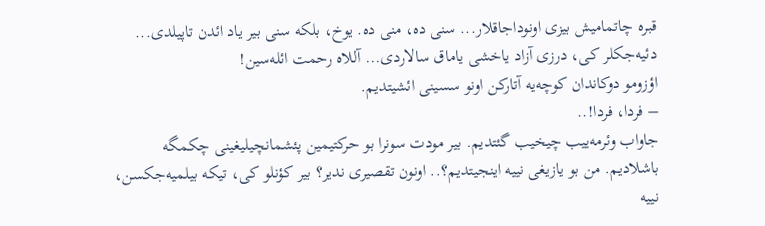قبره چاتمامیش بیزی اونوداجاقلار... سنی ده، منی ده. یوخ، بلکه سنی بیر یاد ائدن تاپیلدی... دئیه‌جکلر کی، درزی آزاد یاخشی یاماق سالاردی... آللاه رحمت ائله‌سین!
اؤزومو دوکاندان کوچه‌یه آتارکن اونو سسینی ائشیتدیم.
– فردا، فردا!..
جاواب وئرمه‌ییب چیخیب گئتدیم. بیر مودت سونرا بو حرکتیمین پئشمانچیلیغینی چکمگه باشلادیم. من بو یازیغی نییه اینجیتدیم؟.. اونون تقصیری ندیر؟ بیر کؤنلو کی، تیکه بیلمیه‌جکسن، نییه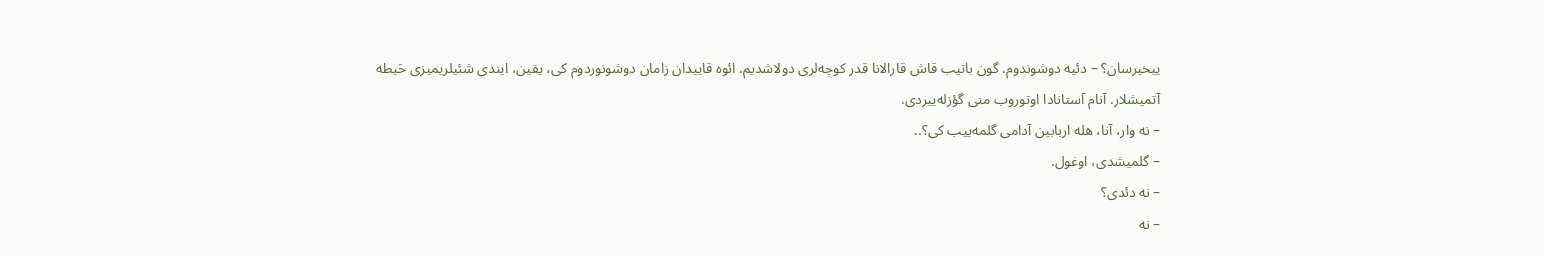ییخیرسان؟ – دئیه دوشوندوم. گون باتیب قاش قارالانا قدر کوچه‌لری دولاشدیم. ائوه قاییدان زامان دوشونوردوم کی، یقین، ایندی شئیلریمیزی حَیطه آتمیشلار. آنام آستانادا اوتوروب منی گؤزله‌ییردی.
– نه وار، آنا، هله اربابین آدامی گلمه‌ییب کی؟..
– گلمیشدی، اوغول.
– نه دئدی؟
– نه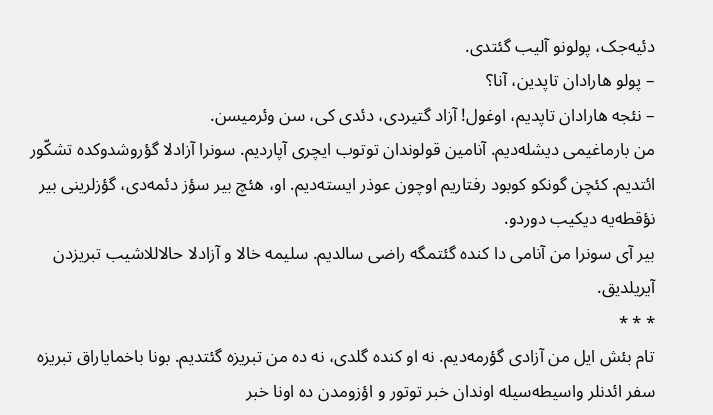دئیه‌جک، پولونو آلیب گئتدی.
– پولو هارادان تاپدین، آنا؟
– نئجه هارادان تاپدیم، اوغول! آزاد گتیردی، دئدی کی، سن وئرمیسن.
من بارماغیمی دیشله‌دیم. آنامین قولوندان توتوب ایچری آپاردیم. سونرا آزادلا گؤروشدوکده تشکّور ائتدیم. کئچن گونکو کوبود رفتاریم اوچون عوذر ایسته‌دیم. او، هئچ بیر سؤز دئمه‌دی، گؤزلرینی بیر نؤقطه‌یه دیکیب دوردو.
بیر آی سونرا من آنامی دا کنده گئتمگه راضی سالدیم. سلیمه خالا و آزادلا حالاللاشیب تبریزدن آیریلدیق.
* * *
تام بئش ایل من آزادی گؤرمه‌دیم. نه او کنده گلدی، نه ده من تبریزه گئتدیم. بونا باخمایاراق تبریزه سفر ائدنلر واسیطه‌سیله اوندان خبر توتور و اؤزومدن ده اونا خبر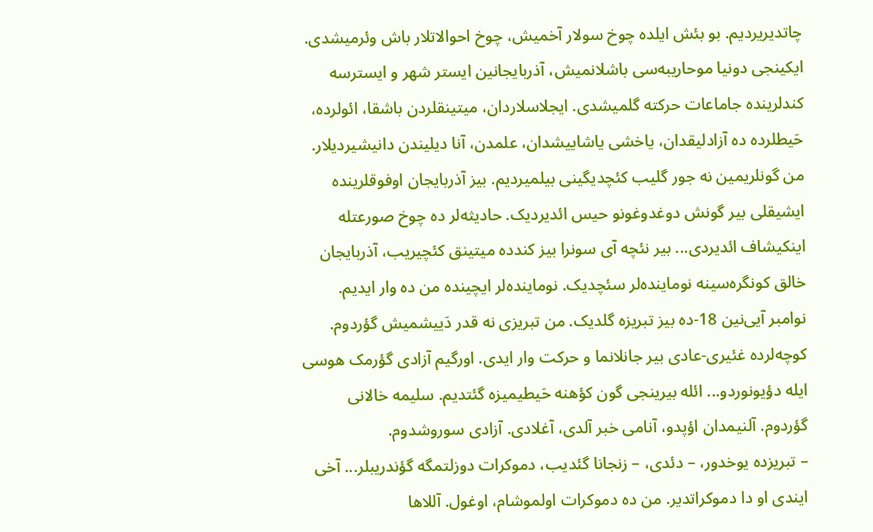چاتدیریردیم. بو بئش ایلده چوخ سولار آخمیش، چوخ احوالاتلار باش وئرمیشدی. ایکینجی دونیا موحاریبه‌سی باشلانمیش، آذربایجا‌نین ایستر شهر و ایسترسه کندلرینده جاماعات حرکته گلمیشدی. ایجلاسلاردان، میتینقلردن باشقا، ائولرده، حَیطلرده ده آزادلیقدان، یاخشی یاشاییشدان، علمدن، آنا دیلیندن دانیشیردیلار. من گونلریمین نه جور گلیب کئچدیگینی بیلمیردیم. بیز آذربایجان اوفوقلرینده ایشیقلی بیر گونش دوغدوغونو حیس ائدیردیک. حادیثه‌لر ده چوخ صورعتله اینکیشاف ائدیردی... بیر نئچه آی سونرا بیز کندده میتینق کئچیریب، آذربایجان خالق کونگره‌سینه نوماینده‌لر سئچدیک. نوماینده‌لر ایچینده من ده وار ایدیم.
نوامبر آیی‌نین 18-ده بیز تبریزه گلدیک. من تبریزی نه قدر دَییشمیش گؤردوم. کوچه‌لرده غئیری-عادی بیر جانلانما و حرکت وار ایدی. اورگیم آزادی گؤرمک هو‌سی ایله دؤیونوردو... ائله بیرینجی گون کؤهنه حَیطیمیزه گئتدیم. سلیمه خالانی گؤردوم. آلنیمدان اؤپدو، آنامی خبر آلدی، آغلادی. آزادی سوروشدوم.
– تبریزده یوخدور، – دئدی، – زنجانا گئدیب، دموکرات دوزلتمگه گؤندریبلر... آخی ایندی او دا دموکراتدیر. من ده دموکرات اولموشام، اوغول. آللاها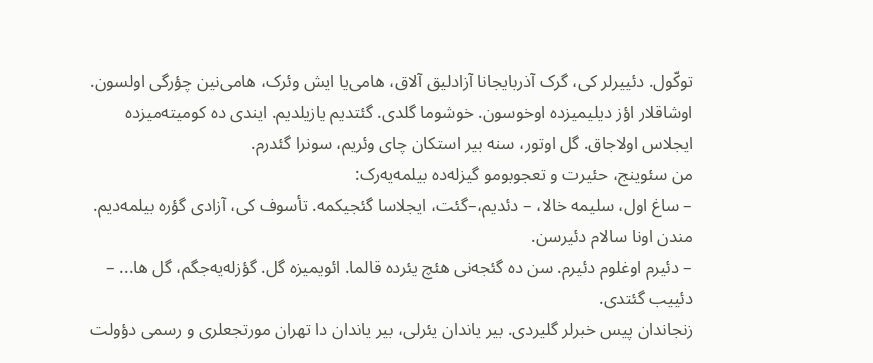توکّول. دئییرلر کی، گرک آذربایجانا آزادلیق آلاق، هامی‌یا ایش وئرک، هامی‌نین چؤرگی اولسون. اوشاقلار اؤز دیلیمیزده اوخوسون. خوشوما گلدی. گئتدیم یازیلدیم. ایندی ده کومیته‌میزده ایجلاس اولاجاق. گل اوتور، سنه بیر استکان چای وئریم، سونرا گئدرم.
من سئوینج، حئیرت و تعجوبومو گیزله‌ده بیلمه‌یه‌رک:
– ساغ اول، سلیمه خالا، – دئدیم،–گئت، ایجلاسا گئجیکمه. تأسوف کی، آزادی گؤره بیلمه‌دیم. مندن اونا سالام دئیرسن.
– دئیرم اوغلوم دئیرم. سن ده گئجه‌نی هئچ یئرده قالما. ائویمیزه گل. گؤزله‌یه‌جگم، گل ها... – دئییب گئتدی.
زنجاندان پیس خبرلر گلیردی. بیر یاندان یئرلی، بیر یاندان دا تهران مورتجعلری و رسمی دؤولت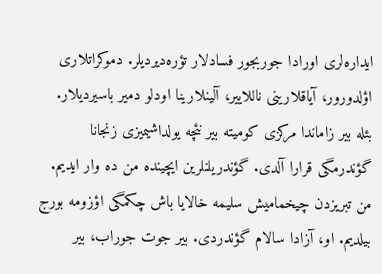ایداره‌لری اورادا جوربجور فسادلار تؤره‌دیردیلر. دموکراتلاری اؤلدورور، آیاقلارینی ناللاییر، آلینلارینا اودلو دمیر باسیردیلار. بئله بیر زاماندا مرکزی کومیته بیر نئچه یولداشیمیزی زنجانا گؤندرمگی قرارا آلدی. گؤندریلنلرین ایچینده من ده وار ایدیم. من تبریزدن چیخمامیش سلیمه خالایا باش چکمگی اؤزومه بورج بیلدیم. او، آزادا سالام گؤندردی. بیر جوت جوراب، بیر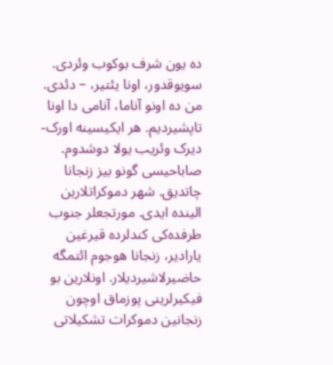ده یون شرف بوکوب وئردی. سویوقدور، اونا یئتیر، – دئدی. من ده اونو آناما، آنامی دا اونا تاپشیردیم. هر ایکیسینه اورک-دیرک وئریب یولا دوشدوم.
صاباحیسی گونو بیز زنجانا چاتدیق. شهر دموکراتلارین الینده ایدی. مورتجعلر جنوب طرفده‌کی کندلرده قیرغین یارادیر، زنجانا هوجوم ائتمگه حاضیرلاشیردیلار. اونلارین بو فیکیرلرینی پوزماق اوچون زنجا‌نین دموکرات تشکیلاتی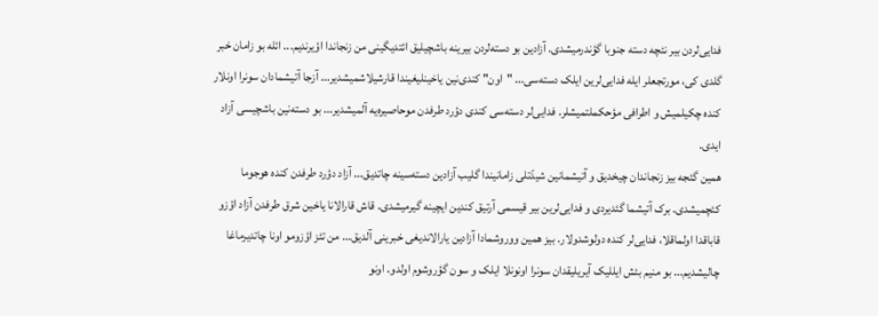فدایی‌لردن بیر نئچه دسته جنوبا گؤندرمیشدی. آزادین بو دسته‌لردن بیرینه باشچیلیق ائتدیگینی من زنجاندا اؤیرندیم... ائله بو زامان خبر گلدی کی، مورتجعلر ایله فدایی‌لرین ایلک دسته‌سی... "اون" کندی‌نین یاخینلیغیندا قارشیلاشمیشدیر... آزجا آتیشمادان سونرا اونلار کنده چکیلمیش و اطرافی مؤحکملتمیشلر. فدایی‌لر دسته‌سی کندی دؤرد طرفدن موحاصیره‌یه آلمیشدیر... بو دسته‌‌نین باشچیسی آزاد ایدی.
همین گئجه بیز زنجاندان چیخدیق و آتیشما‌نین شیدّتلی زاما‌نیندا گلیب آزادین دسته‌سینه چاتدیق... آزاد دؤرد طرفدن کنده هوجوما کئچمیشدی. برک آتیشما گئدیردی و فدایی‌لرین بیر قیسمی آرتیق کندین ایچینه گیرمیشدی. قاش قارالانا یاخین شرق طرفدن آزاد اؤزو قاباقدا اولماقلا، فدایی‌لر کنده دولوشدولار. بیز همین ووروشمادا آزادین یارالاندیغی خبرینی آلدیق... من تئز اؤزومو اونا چاتدیرماغا چالیشدیم... بو منیم بئش ایللیک آیریلیقدان سونرا اونونلا ایلک و سون گؤروشوم اولدو. اونو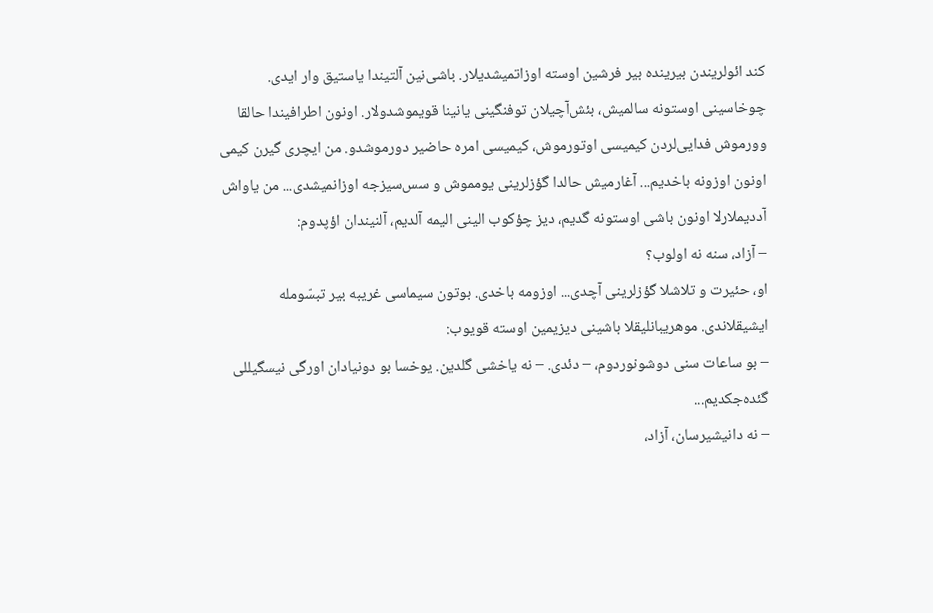کند ائولریندن بیرینده بیر فرشین اوسته اوزاتمیشدیلار. باشی‌نین آلتیندا یاستیق وار ایدی. چوخاسینی اوستونه سالمیش، بئش‌آچیلان توفنگینی یا‌نینا قویموشدولار. اونون اطرافیندا حالقا وورموش فدایی‌لردن کیمیسی اوتورموش، کیمیسی امره حاضیر دورموشدو. من ایچری گیرن کیمی اونون اوزونه باخدیم... آغارمیش حالدا گؤزلرینی یومموش و سس‌سیزجه اوزانمیشدی... من یاواش آددیملارلا اونون باشی اوستونه گدیم، دیز چؤکوب الینی الیمه آلدیم، آلنیندان اؤپدوم:
– آزاد، سنه نه اولوب؟
او، حئیرت و تلاشلا گؤزلرینی آچدی... اوزومه باخدی. بوتون سیماسی غریبه بیر تبسّومله ایشیقلاندی. موهریبانلیقلا باشینی دیزیمین اوسته قویوب:
– بو ساعات سنی دوشونوردوم، – دئدی. – نه یاخشی گلدین. یوخسا بو دونیادان اورگی نیسگیللی گئده‌جکدیم...
– نه دانیشیرسان، آزاد،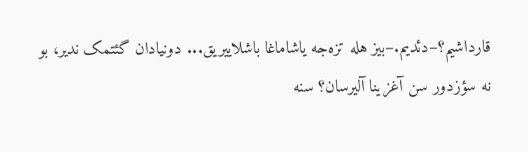قارداشیم؟–دئدیم.–بیز هله تزه‌جه یاشاماغا باشلاییریق... دونیادان گئتمک ندیر، بو نه سؤزدور سن آغزینا آلیرسان؟ سنه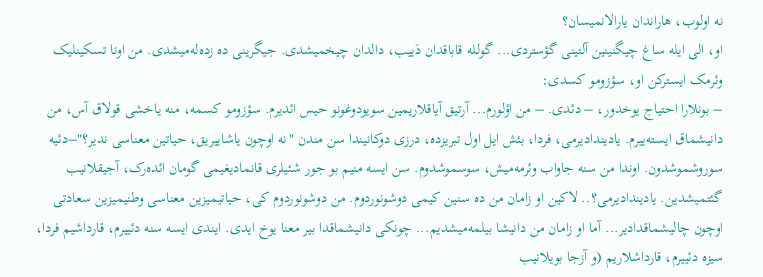نه اولوب، هاراندان یارالانمیسان؟
او، الی ایله ساغ چیگنینین آلتینی گؤستردی... گولـله قاباقدان دَییب، دالدان چیخمیشدی. جیگرینی ده زده‌له‌میشدی. من اونا تسکینلیک وئرمک ایسترکن او، سؤزومو کسدی:
– بونلارا احتیاج یوخدور، – دئدی. – من اؤلورم... آرتیق آیاقلاریمین سویودوغونو حیس ائدیرم. سؤزومو کسمه، منه یاخشی قولاق آس، من دانیشماق ایسته‌ییرم. یادیندادیرمی، فردا، بئش ایل اول تبریزده، درزی دوکا‌نیندا سن مندن "نه اوچون یاشاییریق، حیاتین معناسی ندیر؟"–دئیه سوروشموشدون. اوندا من سنه جاواب وئرمه‌میش، سوسموشدوم. سن ایسه منیم بو جور شئیلری قانمادیغیمی گومان ائده‌رک، آجیقلانیب گئتمیشدین. یادیندادیرمی؟.. لاکین او زامان من ده سنین کیمی دوشونوردوم. من دوشونوردوم کی، حیاتیمیزین معناسی وطنیمیزین سعادتی اوچون چالیشماقدادیر... آما او زامان من دانیشا بیلمه‌میشدیم... چونکی دانیشماقدا بیر معنا یوخ ایدی. ایندی ایسه سنه دئییرم، قارداشیم فردا، سیزه دئییرم، قارداشلاریم (و آزجا بویلانیب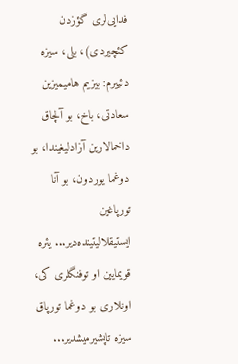فدایی‌لری گؤزدن کئچیردی)، بلی، سیزه دئییرم: بیزیم هامیمیزین سعادتی، باخ، بو آلچاق داخمالارین آزادلیغیندا، بو دوغما یوردون، بو آنا تورپاغین ایستیقلالیتینده‌دیر... یئره قویمایین او توفنگلری کی، اونلاری بو دوغما تورپاق سیزه تاپشیرمیشدیر...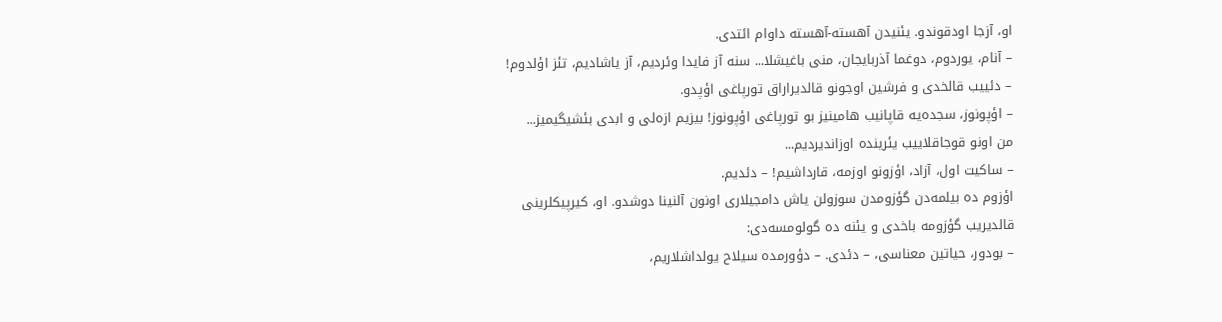او، آزجا اودقوندو. یئنیدن آهسته-آهسته داوام ائتدی.
– آنام، یوردوم، دوغما آذربایجان، منی باغیشلا... سنه آز فایدا وئردیم، آز یاشادیم، تئز اؤلدوم! – دئییب قالخدی و فرشین اوجونو قالدیراراق تورپاغی اؤپدو.
– اؤپونوز، سجده‌یه قاپانیب هامینیز بو تورپاغی اؤپونوز! بیزیم ازه‌لی و ابدی بئشیگیمیز...
من اونو قوجاقلاییب یئرینده اوزاندیردیم...
– ساکیت اول، آزاد، اؤزونو اوزمه، قارداشیم! – دئدیم.
اؤزوم ده بیلمه‌دن گؤزومدن سوزولن یاش دامجیلاری اونون آلنینا دوشدو. او، کیرپیکلرینی قالدیریب گؤزومه باخدی و یئنه ده گولومسه‌دی:
– بودور، حیاتین معناسی، – دئدی. – دؤورمده سیلاح یولداشلاریم،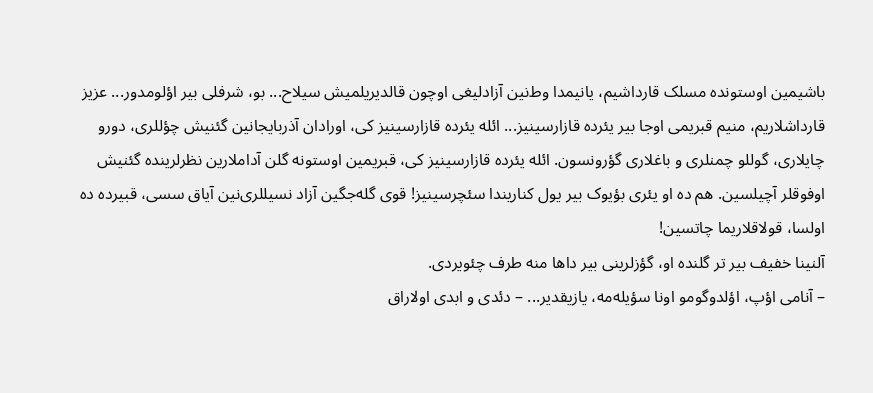باشیمین اوستونده مسلک قارداشیم، یانیمدا وط‌نین آزادلیغی اوچون قالدیریلمیش سیلاح... بو، شرفلی بیر اؤلومدور... عزیز قارداشلاریم، منیم قبریمی اوجا بیر یئرده قازارسینیز... ائله یئرده قازارسینیز کی، اورادان آذربایجا‌نین گئنیش چؤللری، دورو چایلاری، گوللو چمنلری و باغلاری گؤرونسون. ائله یئرده قازارسینیز کی، قبریمین اوستونه گلن آداملارین نظرلرینده گئنیش اوفوقلر آچیلسین. هم ده او یئری بؤیوک بیر یول کناریندا سئچرسینیز! قوی گله‌جگین آزاد نسیللری‌نین آیاق سسی، قبیرده ده اولسا، قولاقلاریما چاتسین!
آلنینا خفیف بیر تر گلنده او، گؤزلرینی بیر داها منه طرف چئویردی.
– آنامی اؤپ، اؤلدوگومو اونا سؤیله‌مه، یازیقدیر... – دئدی و ابدی اولاراق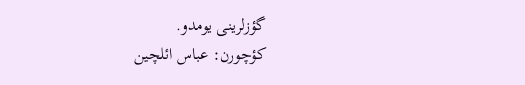گؤزلرینی یومدو.
کؤچورن: عباس ائلچین